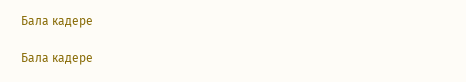Бала кадере

Бала кадере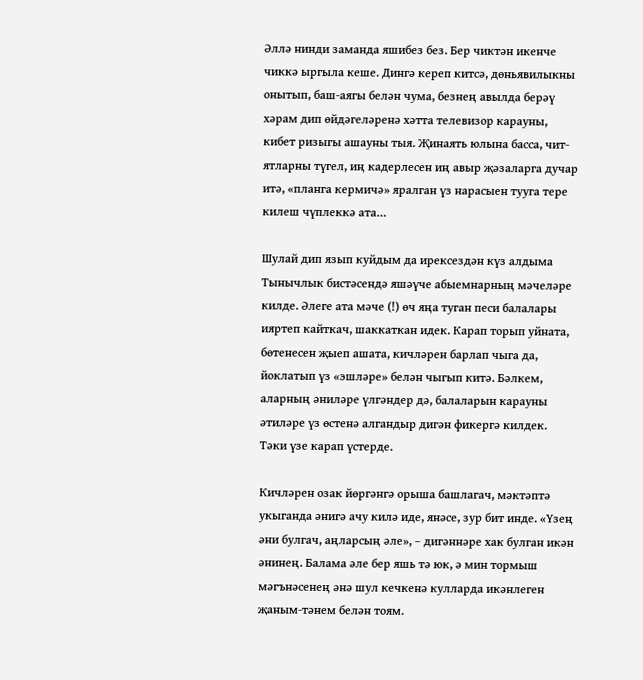Әллә нинди заманда яшибез без. Бер чиктән икенче чиккә ыргыла кеше. Дингә кереп китсә, дөньявилыкны онытып, баш-аягы белән чума, безнең авылда берәү хәрам дип өйдәгеләренә хәтта телевизор карауны, кибет ризыгы ашауны тыя. Җинаять юлына басса, чит-ятларны түгел, иң кадерлесен иң авыр җәзаларга дучар итә, «планга кермичә» яралган үз нарасыен тууга тере килеш чүплеккә ата…

Шулай дип язып куйдым да ирексездән күз алдыма Тынычлык бистәсендә яшәүче абыемнарның мәчеләре килде. Әлеге ата мәче (!) өч яңа туган песи балалары ияртеп кайткач, шаккаткан идек. Карап торып уйната, бөтенесен җыеп ашата, кичләрен барлап чыга да, йоклатып үз «эшләре» белән чыгып китә. Бәлкем, аларның әниләре үлгәндер дә, балаларын карауны әтиләре үз өстенә алгандыр дигән фикергә килдек. Тәки үзе карап үстерде.

Кичләрен озак йөргәнгә орыша башлагач, мәктәптә укыганда әнигә ачу килә иде, янәсе, зур бит инде. «Үзең әни булгач, аңларсың әле», – дигәннәре хак булган икән әнинең. Балама әле бер яшь тә юк, ә мин тормыш мәгънәсенең әнә шул кечкенә кулларда икәнлеген җаным-тәнем белән тоям.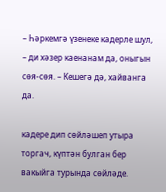– Һәркемгә үзенеке кадерле шул, – ди хәзер каенанам да, оныгын сөя-сөя. – Кешегә дә, хайванга да.

кадере дип сөйләшеп утыра торгач, күптән булган бер вакыйга турында сөйләде.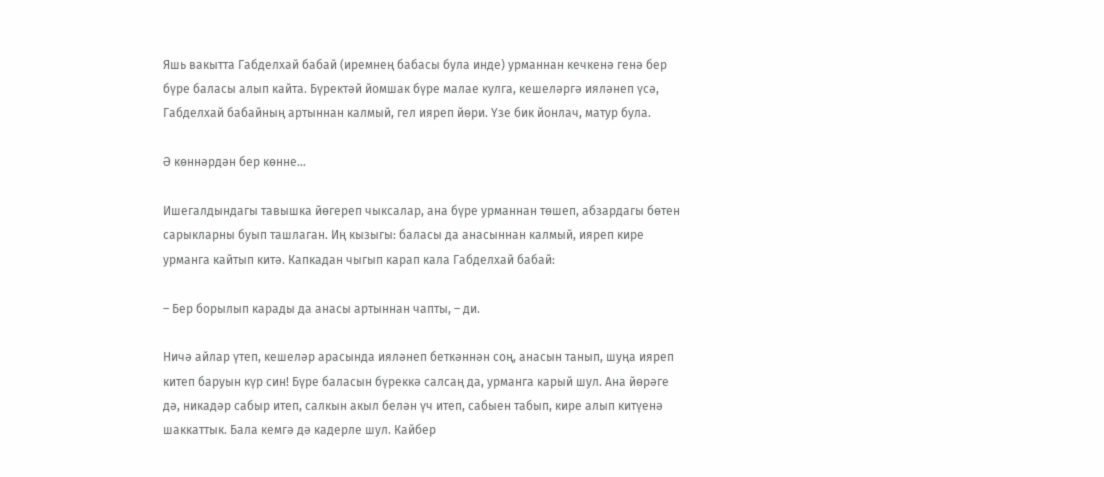Яшь вакытта Габделхай бабай (иремнең бабасы була инде) урманнан кечкенә генә бер бүре баласы алып кайта. Бүректәй йомшак бүре малае кулга, кешеләргә ияләнеп үсә, Габделхай бабайның артыннан калмый, гел ияреп йөри. Үзе бик йонлач, матур була.

Ә көннәрдән бер көнне…

Ишегалдындагы тавышка йөгереп чыксалар, ана бүре урманнан төшеп, абзардагы бөтен сарыкларны буып ташлаган. Иң кызыгы: баласы да анасыннан калмый, ияреп кире урманга кайтып китә. Капкадан чыгып карап кала Габделхай бабай:

– Бер борылып карады да анасы артыннан чапты, – ди.

Ничә айлар үтеп, кешеләр арасында ияләнеп беткәннән соң, анасын танып, шуңа ияреп китеп баруын күр син! Бүре баласын бүреккә салсаң да, урманга карый шул. Ана йөрәге дә, никадәр сабыр итеп, салкын акыл белән үч итеп, сабыен табып, кире алып китүенә шаккаттык. Бала кемгә дә кадерле шул. Кайбер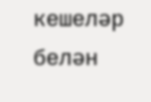кешеләр белән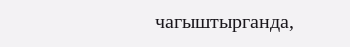чагыштырганда,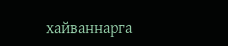хайваннарга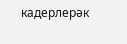кадерлерәк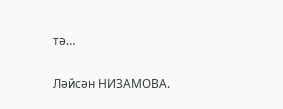тә…

Ләйсән НИЗАМОВА.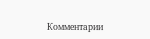Комментарии